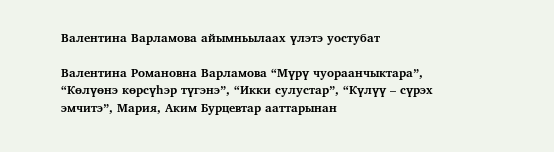Валентина Варламова айымньылаах үлэтэ уостубат

Валентина Романовна Варламова “Мүрү чуораанчыктара”, “Көлүөнэ көрсүһэр түгэнэ”, “Икки сулустар”, “Күлүү – сүрэх эмчитэ”, Мария, Аким Бурцевтар ааттарынан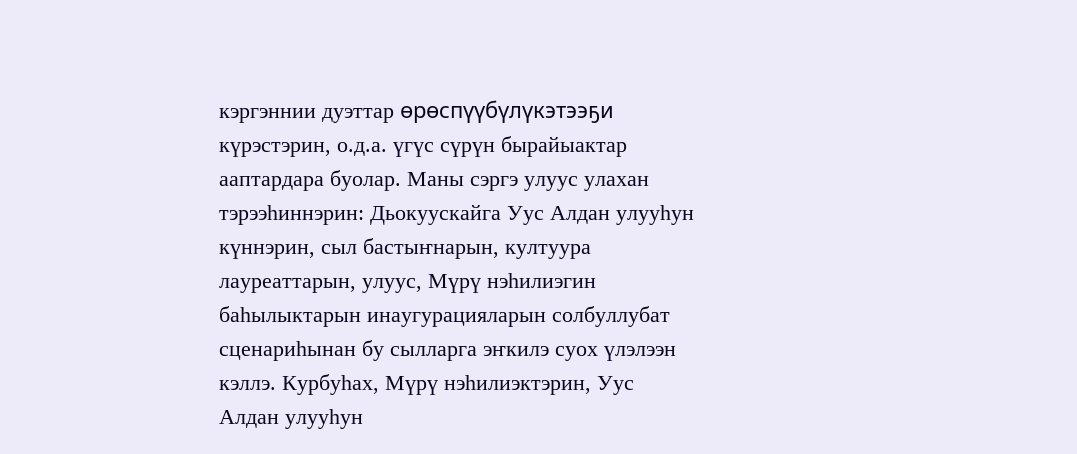кэргэннии дуэттар өрөспүүбүлүкэтээҕи күрэстэрин, о.д.а. үгүс сүрүн бырайыактар ааптардара буолар. Маны сэргэ улуус улахан тэрээһиннэрин: Дьокуускайга Уус Алдан улууһун күннэрин, сыл бастыҥнарын, култуура лауреаттарын, улуус, Мүрү нэһилиэгин баһылыктарын инаугурацияларын солбуллубат сценариһынан бу сылларга эҥкилэ суох үлэлээн кэллэ. Курбуһах, Мүрү нэһилиэктэрин, Уус Алдан улууһун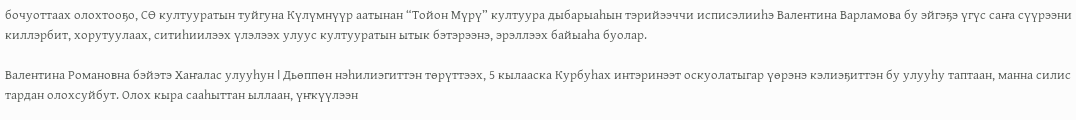бочуоттаах олохтооҕо, СӨ култууратын туйгуна Күлүмнүүр аатынан “Тойон Мүрү” култуура дыбарыаһын тэрийээччи исписэлииһэ Валентина Варламова бу эйгэҕэ үгүс саҥа сүүрээни киллэрбит, хорутуулаах, ситиһиилээх үлэлээх улуус култууратын ытык бэтэрээнэ, эрэллээх байыаһа буолар.

Валентина Романовна бэйэтэ Хаҥалас улууһун I Дьөппөн нэһилиэгиттэн төрүттээх, 5 кылааска Курбуһах интэринээт оскуолатыгар үөрэнэ кэлиэҕиттэн бу улууһу таптаан, манна силис тардан олохсуйбут. Олох кыра сааһыттан ыллаан, үҥкүүлээн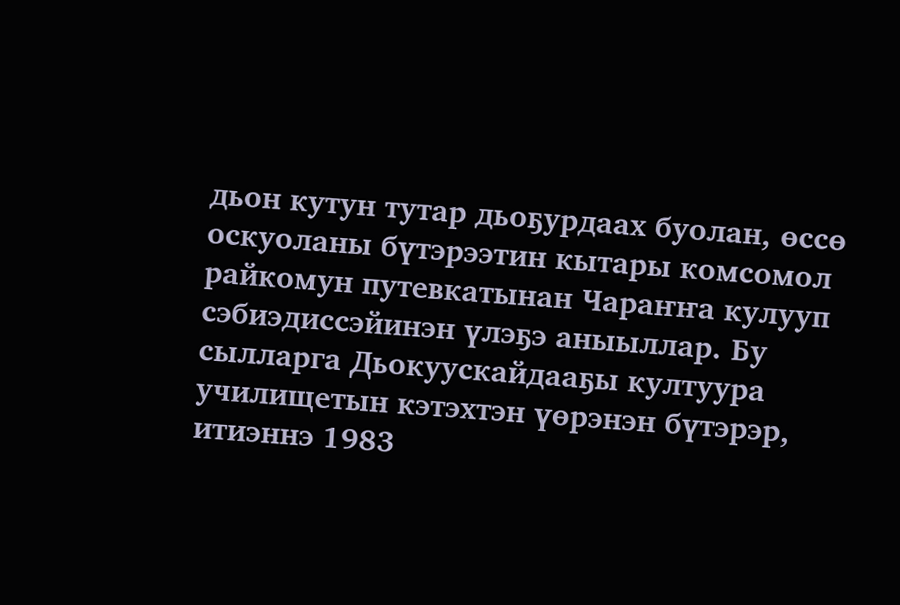дьон кутун тутар дьоҕурдаах буолан, өссө оскуоланы бүтэрээтин кытары комсомол райкомун путевкатынан Чараҥҥа кулууп сэбиэдиссэйинэн үлэҕэ аныыллар. Бу сылларга Дьокуускайдааҕы култуура училищетын кэтэхтэн үөрэнэн бүтэрэр, итиэннэ 1983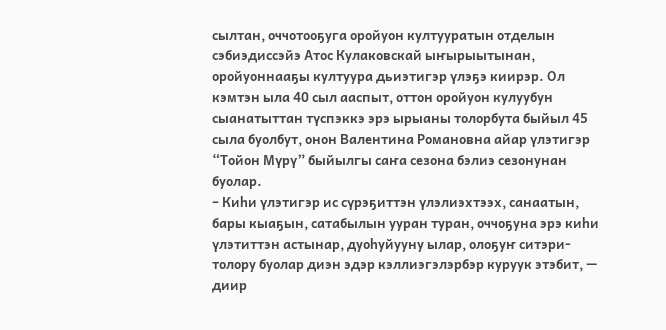сылтан, оччотооҕуга оройуон култууратын отделын сэбиэдиссэйэ Атос Кулаковскай ыҥырыытынан, оройуоннааҕы култуура дьиэтигэр үлэҕэ киирэр. Ол кэмтэн ыла 40 сыл ааспыт, оттон оройуон кулуубун сыанатыттан түспэккэ эрэ ырыаны толорбута быйыл 45 сыла буолбут, онон Валентина Романовна айар үлэтигэр “Тойон Мүрү” быйылгы саҥа сезона бэлиэ сезонунан буолар.
– Киһи үлэтигэр ис сүрэҕиттэн үлэлиэхтээх, санаатын, бары кыаҕын, сатабылын ууран туран, оччоҕуна эрэ киһи үлэтиттэн астынар, дуоһуйууну ылар, олоҕуҥ ситэри-толору буолар диэн эдэр кэллиэгэлэрбэр куруук этэбит, — диир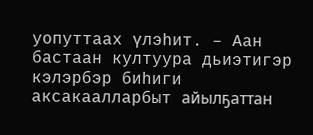уопуттаах үлэһит. – Аан бастаан култуура дьиэтигэр кэлэрбэр биһиги аксакаалларбыт айылҕаттан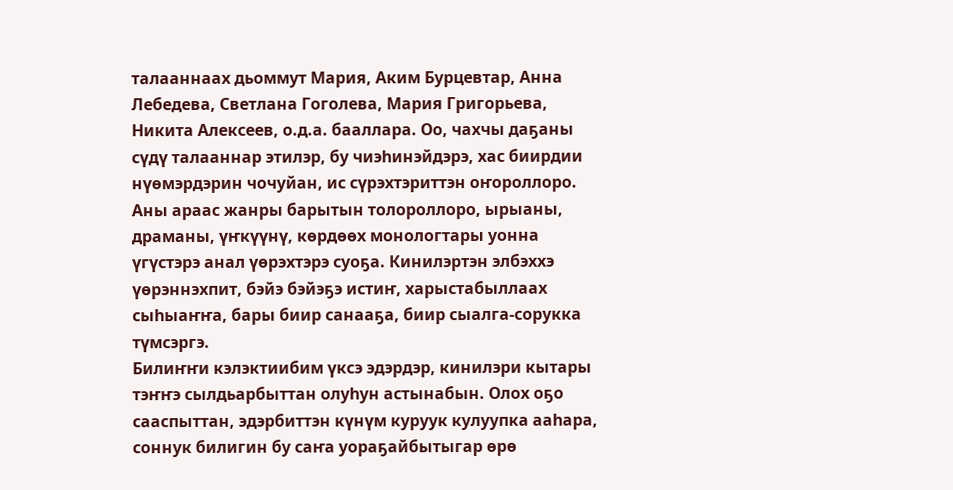талааннаах дьоммут Мария, Аким Бурцевтар, Анна Лебедева, Светлана Гоголева, Мария Григорьева, Никита Алексеев, о.д.а. бааллара. Оо, чахчы даҕаны сүдү талааннар этилэр, бу чиэһинэйдэрэ, хас биирдии нүөмэрдэрин чочуйан, ис сүрэхтэриттэн оҥороллоро. Аны араас жанры барытын толороллоро, ырыаны, драманы, үҥкүүнү, көрдөөх монологтары уонна үгүстэрэ анал үөрэхтэрэ суоҕа. Кинилэртэн элбэххэ үөрэннэхпит, бэйэ бэйэҕэ истиҥ, харыстабыллаах сыһыаҥҥа, бары биир санааҕа, биир сыалга-сорукка түмсэргэ.
Билиҥҥи кэлэктиибим үксэ эдэрдэр, кинилэри кытары тэҥҥэ сылдьарбыттан олуһун астынабын. Олох оҕо сааспыттан, эдэрбиттэн күнүм куруук кулуупка ааһара, соннук билигин бу саҥа уораҕайбытыгар өрө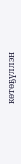көтөҕүллэн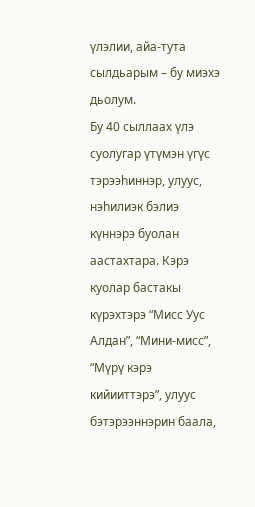үлэлии, айа-тута сылдьарым – бу миэхэ дьолум.
Бу 40 сыллаах үлэ суолугар үтүмэн үгүс тэрээһиннэр, улуус, нэһилиэк бэлиэ күннэрэ буолан аастахтара. Кэрэ куолар бастакы күрэхтэрэ “Мисс Уус Алдан”, “Мини-мисс”, “Мүрү кэрэ кийииттэрэ”, улуус бэтэрээннэрин баала,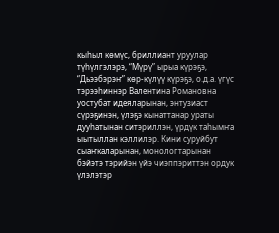кыһыл көмүс, бриллиант уруулар түһүлгэлэрэ, “Мүрү” ырыа күрэҕэ, “Дьээбэрэҥ” көр-күлүү күрэҕэ, о.д.а. үгүс тэрээһиннэр Валентина Романовна уостубат идеяларынан, энтузиаст сүрэҕинэн, үлэҕэ кынаттанар ураты дууһатынан ситэриллэн, үрдүк таһымҥа ыытыллан кэллилэр. Кини суруйбут сыаҥкаларынан, монологтарынан бэйэтэ тэрийэн үйэ чиэппэриттэн ордук үлэлэтэр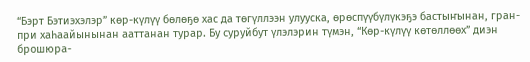“Бэрт Бэтиэхэлэр” көр-күлүү бөлөҕө хас да төгүллээн улууска, өрөспүүбүлүкэҕэ бастыҥынан, гран-при хаһаайынынан ааттанан турар. Бу суруйбут үлэлэрин түмэн, “Көр-күлүү көтөллөөх” диэн брошюра-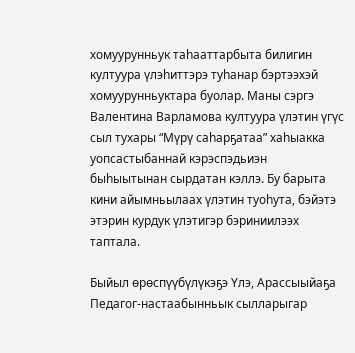хомуурунньук таһааттарбыта билигин култуура үлэһиттэрэ туһанар бэртээхэй хомуурунньуктара буолар. Маны сэргэ Валентина Варламова култуура үлэтин үгүс сыл тухары “Мүрү саһарҕатаа” хаһыакка уопсастыбаннай кэрэспэдьиэн быһыытынан сырдатан кэллэ. Бу барыта кини айымньылаах үлэтин туоһута, бэйэтэ этэрин курдук үлэтигэр бэриниилээх таптала.

Быйыл өрөспүүбүлүкэҕэ Үлэ, Арассыыйаҕа Педагог-настаабынньык сылларыгар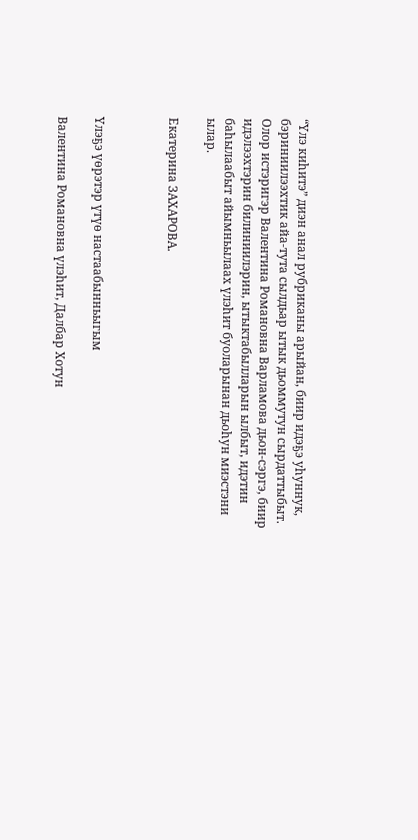“Үлэ киһитэ” диэн анал рубриканы арыйан, биир идэҕэ уһуннук, бэриниилээхтик айа-тута сылдьар ытык дьоммутун сырдаттыбыт. Олор истэригэр Валентина Романовна Варламова дьон-сэргэ, биир идэлээхтэрин билиниилэрин, ытыктабылларын ылбыт, идэтин баһылаабыт айымньылаах үлэһит буоларынан дьоһун миэстэни ылар.

Екатерина ЗАХАРОВА.



Үлэҕэ үөрэтэр үтүө настаабынньыгым

Валентина Романовна үлэһит, Далбар Хотун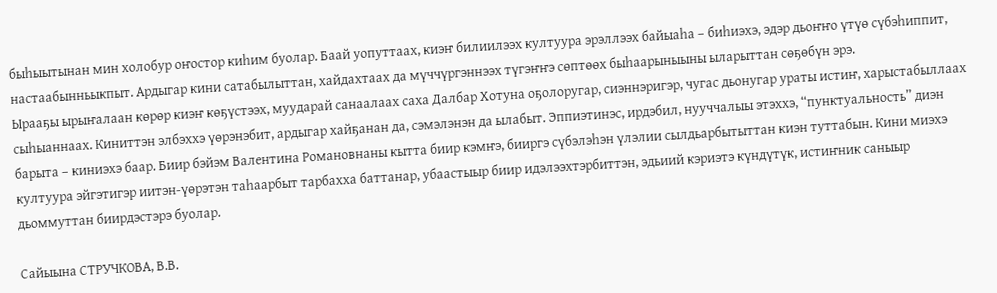быһыытынан мин холобур оҥостор киһим буолар. Баай уопуттаах, киэҥ билиилээх култуура эрэллээх байыаһа – биһиэхэ, эдэр дьоҥҥо үтүө сүбэһиппит, настаабынньыкпыт. Ардыгар кини сатабылыттан, хайдахтаах да мүччүргэннээх түгэҥҥэ сөптөөх быһаарыныыны ыларыттан сөҕөбүн эрэ.
Ырааҕы ырыҥалаан көрөр киэҥ көҕүстээх, муударай санаалаах саха Далбар Хотуна оҕолоругар, сиэннэригэр, чугас дьонугар ураты истиҥ, харыстабыллаах сыһыаннаах. Киниттэн элбэххэ үөрэнэбит, ардыгар хайҕанан да, сэмэлэнэн да ылабыт. Эппиэтинэс, ирдэбил, нууччалыы этэххэ, “пунктуальность” диэн барыта – киниэхэ баар. Биир бэйэм Валентина Романовнаны кытта биир кэмҥэ, бииргэ сүбэлэһэн үлэлии сылдьарбытыттан киэн туттабын. Кини миэхэ култуура эйгэтигэр иитэн-үөрэтэн таһаарбыт тарбахха баттанар, убаастыыр биир идэлээхтэрбиттэн, эдьиий кэриэтэ күндүтүк, истиҥник саныыр дьоммуттан биирдэстэрэ буолар.

Сайыына СТРУЧКОВА, В.В.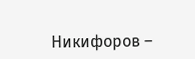Никифоров –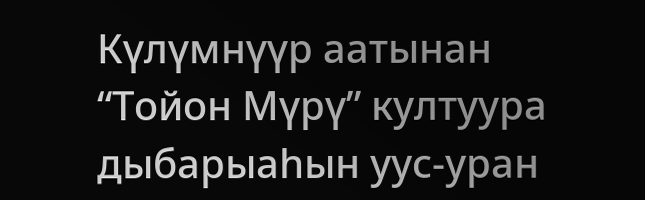Күлүмнүүр аатынан “Тойон Мүрү” култуура дыбарыаһын уус-уран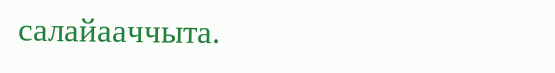салайааччыта.